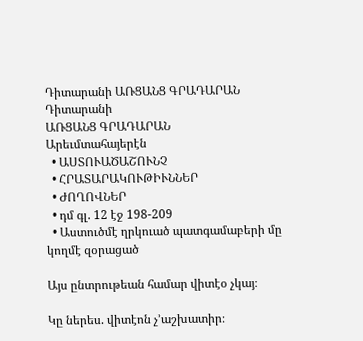Դիտարանի ԱՌՑԱՆՑ ԳՐԱԴԱՐԱՆ
Դիտարանի
ԱՌՑԱՆՑ ԳՐԱԴԱՐԱՆ
Արեւմտահայերէն
  • ԱՍՏՈՒԱԾԱՇՈՒՆՉ
  • ՀՐԱՏԱՐԱԿՈՒԹԻՒՆՆԵՐ
  • ԺՈՂՈՎՆԵՐ
  • դմ գլ. 12 էջ 198-209
  • Աստուծմէ ղրկուած պատգամաբերի մը կողմէ զօրացած

Այս ընտրութեան համար վիտէօ չկայ։

Կը ներես. վիտէոն չ’աշխատիր։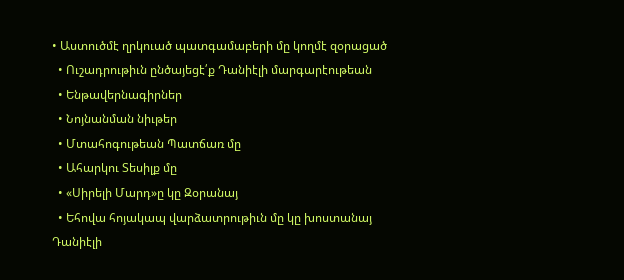• Աստուծմէ ղրկուած պատգամաբերի մը կողմէ զօրացած
  • Ուշադրութիւն ընծայեցէ՛ք Դանիէլի մարգարէութեան
  • Ենթավերնագիրներ
  • Նոյնանման նիւթեր
  • Մտահոգութեան Պատճառ մը
  • Ահարկու Տեսիլք մը
  • «Սիրելի Մարդ»ը կը Զօրանայ
  • Եհովա հոյակապ վարձատրութիւն մը կը խոստանայ Դանիէլի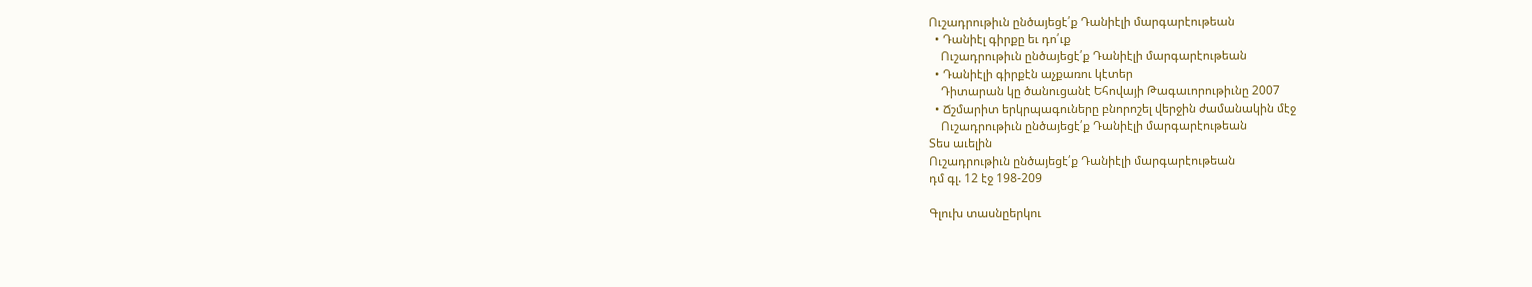Ուշադրութիւն ընծայեցէ՛ք Դանիէլի մարգարէութեան
  • Դանիէլ գիրքը եւ դո՛ւք
    Ուշադրութիւն ընծայեցէ՛ք Դանիէլի մարգարէութեան
  • Դանիէլի գիրքէն աչքառու կէտեր
    Դիտարան կը ծանուցանէ Եհովայի Թագաւորութիւնը 2007
  • Ճշմարիտ երկրպագուները բնորոշել վերջին ժամանակին մէջ
    Ուշադրութիւն ընծայեցէ՛ք Դանիէլի մարգարէութեան
Տես աւելին
Ուշադրութիւն ընծայեցէ՛ք Դանիէլի մարգարէութեան
դմ գլ. 12 էջ 198-209

Գլուխ տասնըերկու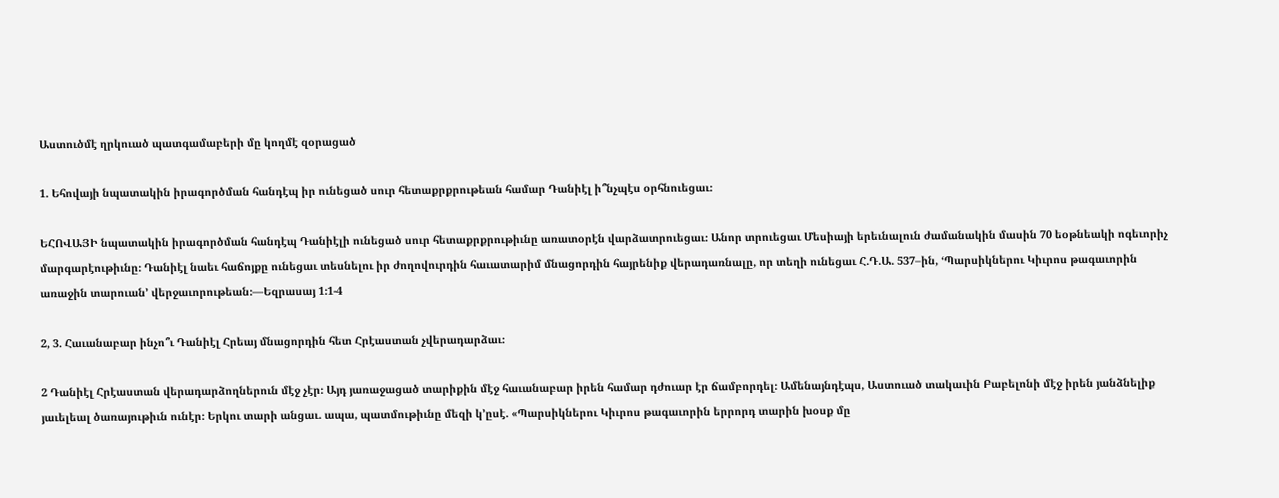Աստուծմէ ղրկուած պատգամաբերի մը կողմէ զօրացած

1. Եհովայի նպատակին իրագործման հանդէպ իր ունեցած սուր հետաքրքրութեան համար Դանիէլ ի՞նչպէս օրհնուեցաւ։

ԵՀՈՎԱՅԻ նպատակին իրագործման հանդէպ Դանիէլի ունեցած սուր հետաքրքրութիւնը առատօրէն վարձատրուեցաւ։ Անոր տրուեցաւ Մեսիայի երեւնալուն ժամանակին մասին 70 եօթնեակի ոգեւորիչ մարգարէութիւնը։ Դանիէլ նաեւ հաճոյքը ունեցաւ տեսնելու իր ժողովուրդին հաւատարիմ մնացորդին հայրենիք վերադառնալը, որ տեղի ունեցաւ Հ.Դ.Ա. 537–ին, ‘Պարսիկներու Կիւրոս թագաւորին առաջին տարուան’ վերջաւորութեան։—Եզրասայ 1։1-4

2, 3. Հաւանաբար ինչո՞ւ Դանիէլ Հրեայ մնացորդին հետ Հրէաստան չվերադարձաւ։

2 Դանիէլ Հրէաստան վերադարձողներուն մէջ չէր։ Այդ յառաջացած տարիքին մէջ հաւանաբար իրեն համար դժուար էր ճամբորդել։ Ամենայնդէպս, Աստուած տակաւին Բաբելոնի մէջ իրեն յանձնելիք յաւելեալ ծառայութիւն ունէր։ Երկու տարի անցաւ. ապա, պատմութիւնը մեզի կ’ըսէ. «Պարսիկներու Կիւրոս թագաւորին երրորդ տարին խօսք մը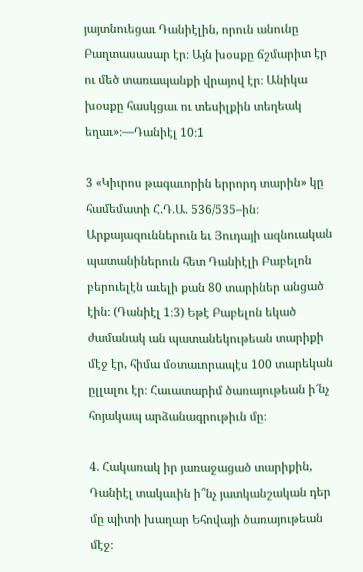յայտնուեցաւ Դանիէլին, որուն անունը Բաղտասասար էր։ Այն խօսքը ճշմարիտ էր ու մեծ տառապանքի վրայով էր։ Անիկա խօսքը հասկցաւ ու տեսիլքին տեղեակ եղաւ»։—Դանիէլ 10։1

3 «Կիւրոս թագաւորին երրորդ տարին» կը համեմատի Հ.Դ.Ա. 536/535–ին։ Արքայազուններուն եւ Յուդայի ազնուական պատանիներուն հետ Դանիէլի Բաբելոն բերուելէն աւելի քան 80 տարիներ անցած էին։ (Դանիէլ 1։3) Եթէ Բաբելոն եկած ժամանակ ան պատանեկութեան տարիքի մէջ էր, հիմա մօտաւորապէս 100 տարեկան ըլլալու էր։ Հաւատարիմ ծառայութեան ի՜նչ հոյակապ արձանագրութիւն մը։

4. Հակառակ իր յառաջացած տարիքին, Դանիէլ տակաւին ի՞նչ յատկանշական դեր մը պիտի խաղար Եհովայի ծառայութեան մէջ։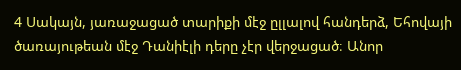4 Սակայն, յառաջացած տարիքի մէջ ըլլալով հանդերձ, Եհովայի ծառայութեան մէջ Դանիէլի դերը չէր վերջացած։ Անոր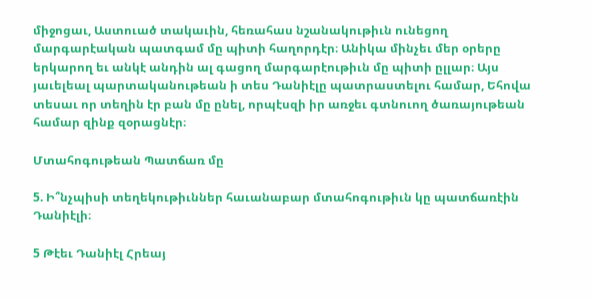միջոցաւ, Աստուած տակաւին, հեռահաս նշանակութիւն ունեցող մարգարէական պատգամ մը պիտի հաղորդէր։ Անիկա մինչեւ մեր օրերը երկարող եւ անկէ անդին ալ գացող մարգարէութիւն մը պիտի ըլլար։ Այս յաւելեալ պարտականութեան ի տես Դանիէլը պատրաստելու համար, Եհովա տեսաւ որ տեղին էր բան մը ընել, որպէսզի իր առջեւ գտնուող ծառայութեան համար զինք զօրացնէր։

Մտահոգութեան Պատճառ մը

5. Ի՞նչպիսի տեղեկութիւններ հաւանաբար մտահոգութիւն կը պատճառէին Դանիէլի։

5 Թէեւ Դանիէլ Հրեայ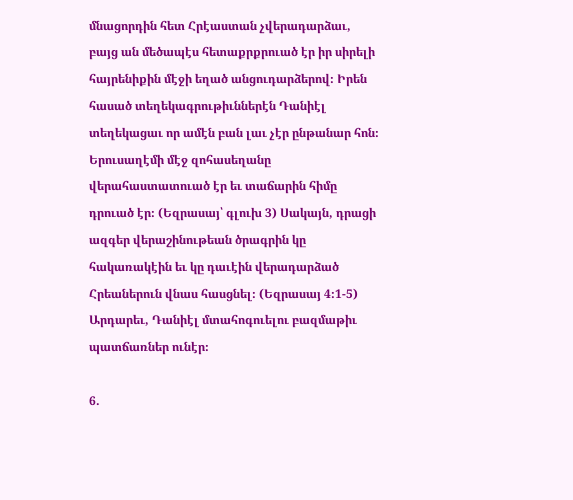մնացորդին հետ Հրէաստան չվերադարձաւ, բայց ան մեծապէս հետաքրքրուած էր իր սիրելի հայրենիքին մէջի եղած անցուդարձերով։ Իրեն հասած տեղեկագրութիւններէն Դանիէլ տեղեկացաւ որ ամէն բան լաւ չէր ընթանար հոն։ Երուսաղէմի մէջ զոհասեղանը վերահաստատուած էր եւ տաճարին հիմը դրուած էր։ (Եզրասայ՝ գլուխ 3) Սակայն, դրացի ազգեր վերաշինութեան ծրագրին կը հակառակէին եւ կը դաւէին վերադարձած Հրեաներուն վնաս հասցնել։ (Եզրասայ 4։1-5) Արդարեւ, Դանիէլ մտահոգուելու բազմաթիւ պատճառներ ունէր։

6.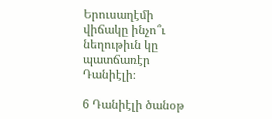Երուսաղէմի վիճակը ինչո՞ւ նեղութիւն կը պատճառէր Դանիէլի։

6 Դանիէլի ծանօթ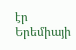էր Երեմիայի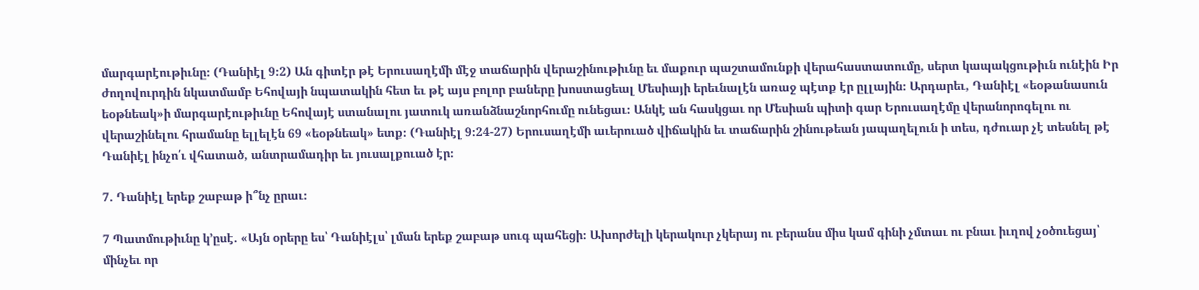մարգարէութիւնը։ (Դանիէլ 9։2) Ան գիտէր թէ Երուսաղէմի մէջ տաճարին վերաշինութիւնը եւ մաքուր պաշտամունքի վերահաստատումը, սերտ կապակցութիւն ունէին Իր ժողովուրդին նկատմամբ Եհովայի նպատակին հետ եւ թէ այս բոլոր բաները խոստացեալ Մեսիայի երեւնալէն առաջ պէտք էր ըլլային։ Արդարեւ, Դանիէլ «եօթանասուն եօթնեակ»ի մարգարէութիւնը Եհովայէ ստանալու յատուկ առանձնաշնորհումը ունեցաւ։ Անկէ ան հասկցաւ որ Մեսիան պիտի գար Երուսաղէմը վերանորոգելու ու վերաշինելու հրամանը ելլելէն 69 «եօթնեակ» ետք։ (Դանիէլ 9։24-27) Երուսաղէմի աւերուած վիճակին եւ տաճարին շինութեան յապաղելուն ի տես, դժուար չէ տեսնել թէ Դանիէլ ինչո՛ւ վհատած, անտրամադիր եւ յուսալքուած էր։

7. Դանիէլ երեք շաբաթ ի՞նչ ըրաւ։

7 Պատմութիւնը կ’ըսէ. «Այն օրերը ես՝ Դանիէլս՝ լման երեք շաբաթ սուգ պահեցի։ Ախորժելի կերակուր չկերայ ու բերանս միս կամ գինի չմտաւ ու բնաւ իւղով չօծուեցայ՝ մինչեւ որ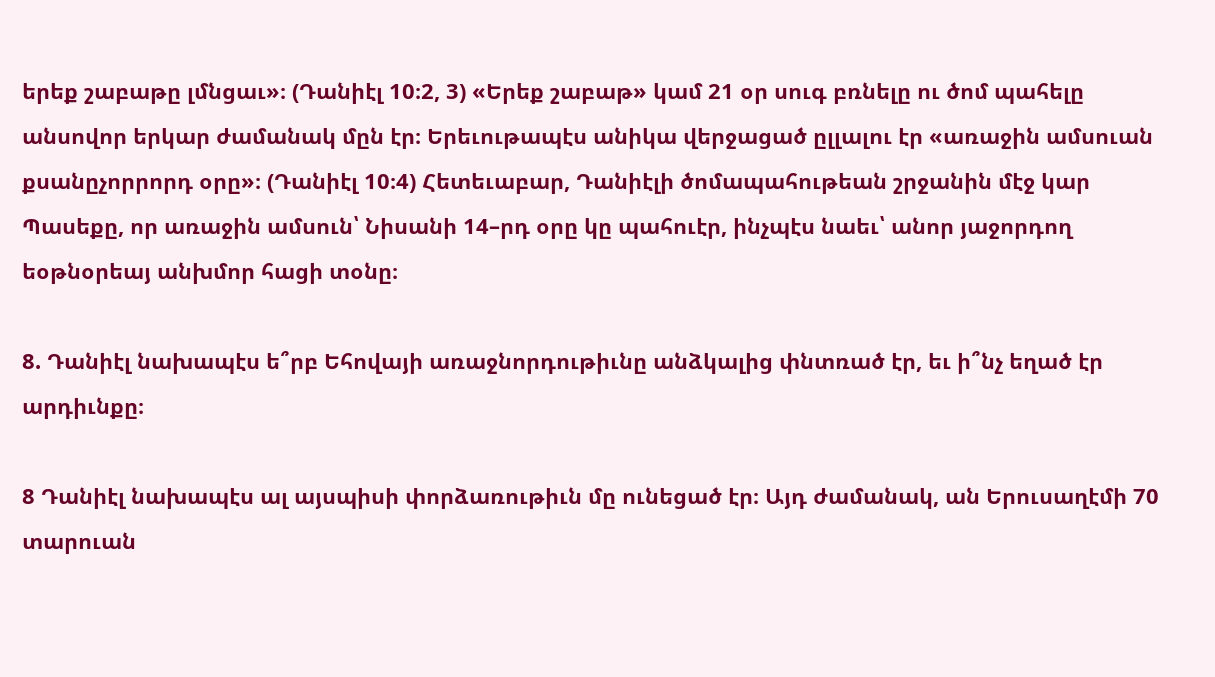երեք շաբաթը լմնցաւ»։ (Դանիէլ 10։2, 3) «Երեք շաբաթ» կամ 21 օր սուգ բռնելը ու ծոմ պահելը անսովոր երկար ժամանակ մըն էր։ Երեւութապէս անիկա վերջացած ըլլալու էր «առաջին ամսուան քսանըչորրորդ օրը»։ (Դանիէլ 10։4) Հետեւաբար, Դանիէլի ծոմապահութեան շրջանին մէջ կար Պասեքը, որ առաջին ամսուն՝ Նիսանի 14–րդ օրը կը պահուէր, ինչպէս նաեւ՝ անոր յաջորդող եօթնօրեայ անխմոր հացի տօնը։

8. Դանիէլ նախապէս ե՞րբ Եհովայի առաջնորդութիւնը անձկալից փնտռած էր, եւ ի՞նչ եղած էր արդիւնքը։

8 Դանիէլ նախապէս ալ այսպիսի փորձառութիւն մը ունեցած էր։ Այդ ժամանակ, ան Երուսաղէմի 70 տարուան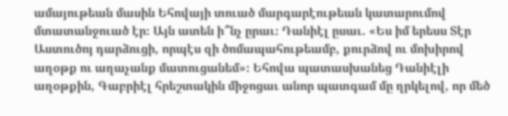ամայութեան մասին Եհովայի տուած մարգարէութեան կատարումով մտատանջուած էր։ Այն ատեն ի՞նչ ըրաւ։ Դանիէլ ըսաւ. «Ես իմ երեսս Տէր Աստուծոյ դարձուցի, որպէս զի ծոմապահութեամբ, քուրձով ու մոխիրով աղօթք ու աղաչանք մատուցանեմ»։ Եհովա պատասխանեց Դանիէլի աղօթքին, Գաբրիէլ հրեշտակին միջոցաւ անոր պատգամ մը ղրկելով, որ մեծ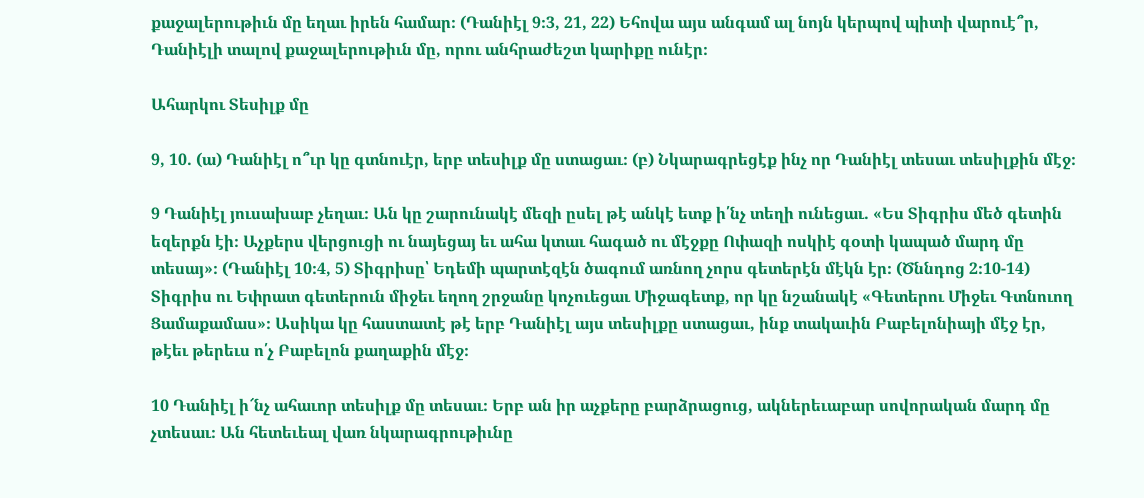քաջալերութիւն մը եղաւ իրեն համար։ (Դանիէլ 9։3, 21, 22) Եհովա այս անգամ ալ նոյն կերպով պիտի վարուէ՞ր, Դանիէլի տալով քաջալերութիւն մը, որու անհրաժեշտ կարիքը ունէր։

Ահարկու Տեսիլք մը

9, 10. (ա) Դանիէլ ո՞ւր կը գտնուէր, երբ տեսիլք մը ստացաւ։ (բ) Նկարագրեցէք ինչ որ Դանիէլ տեսաւ տեսիլքին մէջ։

9 Դանիէլ յուսախաբ չեղաւ։ Ան կը շարունակէ մեզի ըսել թէ անկէ ետք ի՛նչ տեղի ունեցաւ. «Ես Տիգրիս մեծ գետին եզերքն էի։ Աչքերս վերցուցի ու նայեցայ եւ ահա կտաւ հագած ու մէջքը Ոփազի ոսկիէ գօտի կապած մարդ մը տեսայ»։ (Դանիէլ 10։4, 5) Տիգրիսը՝ Եդեմի պարտէզէն ծագում առնող չորս գետերէն մէկն էր։ (Ծննդոց 2։10-14) Տիգրիս ու Եփրատ գետերուն միջեւ եղող շրջանը կոչուեցաւ Միջագետք, որ կը նշանակէ «Գետերու Միջեւ Գտնուող Ցամաքամաս»։ Ասիկա կը հաստատէ թէ երբ Դանիէլ այս տեսիլքը ստացաւ, ինք տակաւին Բաբելոնիայի մէջ էր, թէեւ թերեւս ո՛չ Բաբելոն քաղաքին մէջ։

10 Դանիէլ ի՜նչ ահաւոր տեսիլք մը տեսաւ։ Երբ ան իր աչքերը բարձրացուց, ակներեւաբար սովորական մարդ մը չտեսաւ։ Ան հետեւեալ վառ նկարագրութիւնը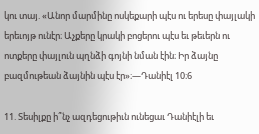կու տայ. «Անոր մարմինը ոսկեքարի պէս ու երեսը փայլակի երեւոյթ ունէր։ Աչքերը կրակի բոցերու պէս եւ թեւերն ու ոտքերը փայլուն պղնձի գոյնի նման էին։ Իր ձայնը բազմութեան ձայնին պէս էր»։—Դանիէլ 10։6

11. Տեսիլքը ի՞նչ ազդեցութիւն ունեցաւ Դանիէլի եւ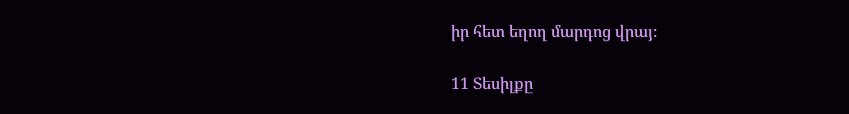իր հետ եղող մարդոց վրայ։

11 Տեսիլքը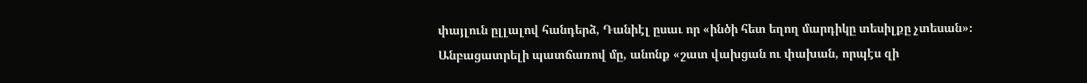փայլուն ըլլալով հանդերձ, Դանիէլ ըսաւ որ «ինծի հետ եղող մարդիկը տեսիլքը չտեսան»։ Անբացատրելի պատճառով մը, անոնք «շատ վախցան ու փախան, որպէս զի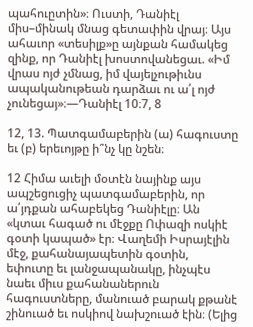պահուըտին»։ Ուստի, Դանիէլ միս–մինակ մնաց գետափին վրայ։ Այս ահաւոր «տեսիլք»ը այնքան համակեց զինք, որ Դանիէլ խոստովանեցաւ. «Իմ վրաս ոյժ չմնաց, իմ վայելչութիւնս ապականութեան դարձաւ ու ա՛լ ոյժ չունեցայ»։—Դանիէլ 10։7, 8

12, 13. Պատգամաբերին (ա) հագուստը եւ (բ) երեւոյթը ի՞նչ կը նշեն։

12 Հիմա աւելի մօտէն նայինք այս ապշեցուցիչ պատգամաբերին, որ ա՛յդքան ահաբեկեց Դանիէլը։ Ան «կտաւ հագած ու մէջքը Ոփազի ոսկիէ գօտի կապած» էր։ Վաղեմի Իսրայէլին մէջ, քահանայապետին գօտին, եփուտը եւ լանջապանակը, ինչպէս նաեւ միւս քահանաներուն հագուստները, մանուած բարակ քթանէ շինուած եւ ոսկիով նախշուած էին։ (Ելից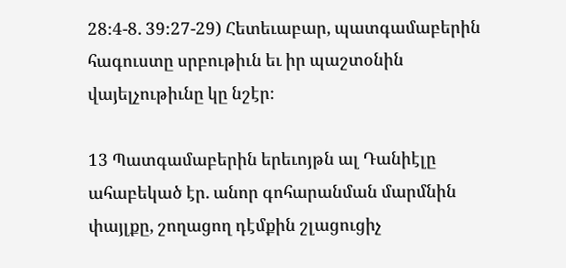28։4-8. 39։27-29) Հետեւաբար, պատգամաբերին հագուստը սրբութիւն եւ իր պաշտօնին վայելչութիւնը կը նշէր։

13 Պատգամաբերին երեւոյթն ալ Դանիէլը ահաբեկած էր. անոր գոհարանման մարմնին փայլքը, շողացող դէմքին շլացուցիչ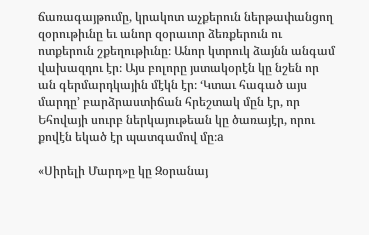ճառագայթումը, կրակոտ աչքերուն ներթափանցող զօրութիւնը եւ անոր զօրաւոր ձեռքերուն ու ոտքերուն շքեղութիւնը։ Անոր կտրուկ ձայնն անգամ վախազդու էր։ Այս բոլորը յստակօրէն կը նշեն որ ան գերմարդկային մէկն էր։ ‘Կտաւ հագած այս մարդը’ բարձրաստիճան հրեշտակ մըն էր, որ Եհովայի սուրբ ներկայութեան կը ծառայէր, որու քովէն եկած էր պատգամով մը։a

«Սիրելի Մարդ»ը կը Զօրանայ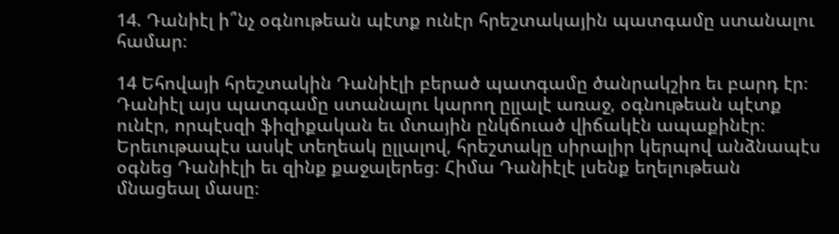14. Դանիէլ ի՞նչ օգնութեան պէտք ունէր հրեշտակային պատգամը ստանալու համար։

14 Եհովայի հրեշտակին Դանիէլի բերած պատգամը ծանրակշիռ եւ բարդ էր։ Դանիէլ այս պատգամը ստանալու կարող ըլլալէ առաջ, օգնութեան պէտք ունէր, որպէսզի ֆիզիքական եւ մտային ընկճուած վիճակէն ապաքինէր։ Երեւութապէս ասկէ տեղեակ ըլլալով, հրեշտակը սիրալիր կերպով անձնապէս օգնեց Դանիէլի եւ զինք քաջալերեց։ Հիմա Դանիէլէ լսենք եղելութեան մնացեալ մասը։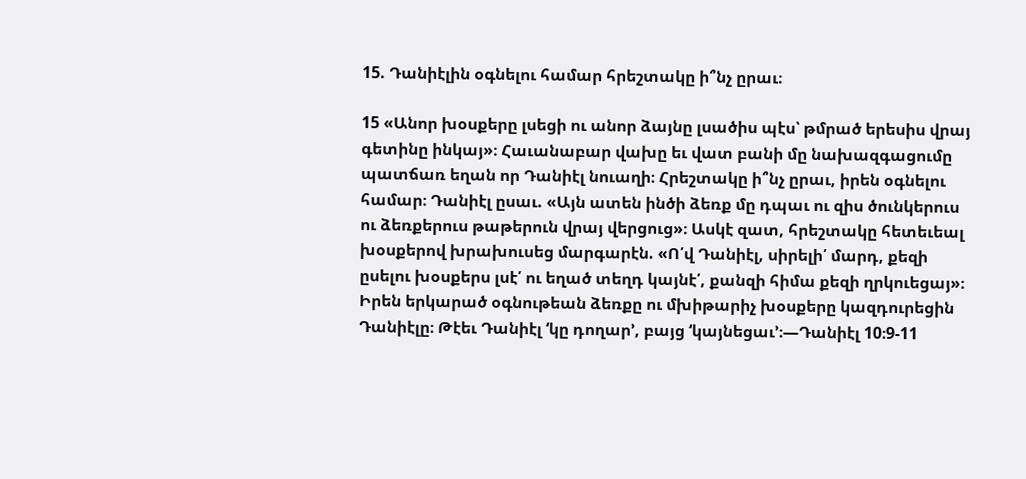15. Դանիէլին օգնելու համար հրեշտակը ի՞նչ ըրաւ։

15 «Անոր խօսքերը լսեցի ու անոր ձայնը լսածիս պէս՝ թմրած երեսիս վրայ գետինը ինկայ»։ Հաւանաբար վախը եւ վատ բանի մը նախազգացումը պատճառ եղան որ Դանիէլ նուաղի։ Հրեշտակը ի՞նչ ըրաւ, իրեն օգնելու համար։ Դանիէլ ըսաւ. «Այն ատեն ինծի ձեռք մը դպաւ ու զիս ծունկերուս ու ձեռքերուս թաթերուն վրայ վերցուց»։ Ասկէ զատ, հրեշտակը հետեւեալ խօսքերով խրախուսեց մարգարէն. «Ո՛վ Դանիէլ, սիրելի՛ մարդ, քեզի ըսելու խօսքերս լսէ՛ ու եղած տեղդ կայնէ՛, քանզի հիմա քեզի ղրկուեցայ»։ Իրեն երկարած օգնութեան ձեռքը ու մխիթարիչ խօսքերը կազդուրեցին Դանիէլը։ Թէեւ Դանիէլ ‘կը դողար’, բայց ‘կայնեցաւ’։—Դանիէլ 10։9-11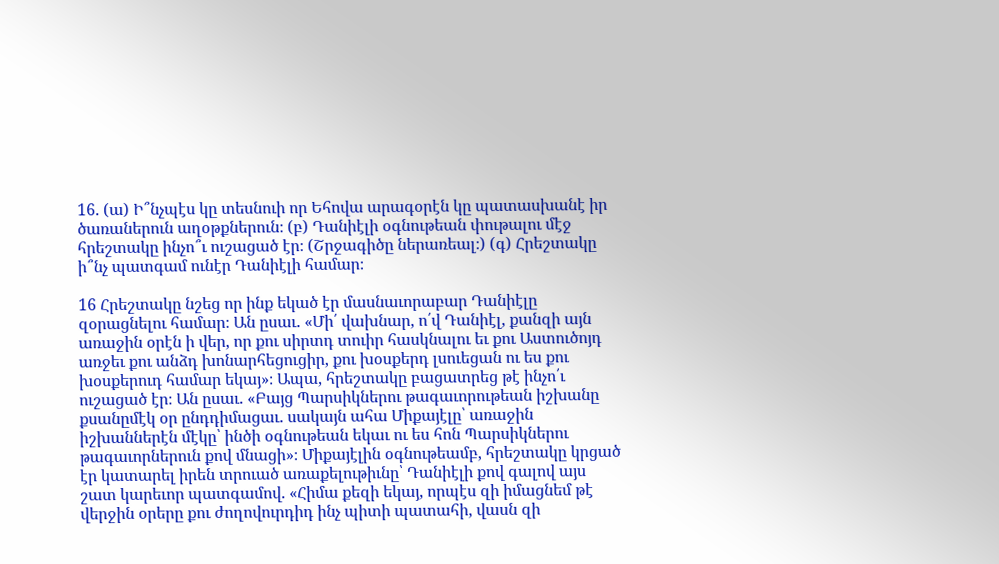16. (ա) Ի՞նչպէս կը տեսնուի որ Եհովա արագօրէն կը պատասխանէ իր ծառաներուն աղօթքներուն։ (բ) Դանիէլի օգնութեան փութալու մէջ հրեշտակը ինչո՞ւ ուշացած էր։ (Շրջագիծը ներառեալ։) (գ) Հրեշտակը ի՞նչ պատգամ ունէր Դանիէլի համար։

16 Հրեշտակը նշեց որ ինք եկած էր մասնաւորաբար Դանիէլը զօրացնելու համար։ Ան ըսաւ. «Մի՛ վախնար, ո՛վ Դանիէլ, քանզի այն առաջին օրէն ի վեր, որ քու սիրտդ տուիր հասկնալու եւ քու Աստուծոյդ առջեւ քու անձդ խոնարհեցուցիր, քու խօսքերդ լսուեցան ու ես քու խօսքերուդ համար եկայ»։ Ապա, հրեշտակը բացատրեց թէ ինչո՛ւ ուշացած էր։ Ան ըսաւ. «Բայց Պարսիկներու թագաւորութեան իշխանը քսանըմէկ օր ընդդիմացաւ. սակայն ահա Միքայէլը՝ առաջին իշխաններէն մէկը՝ ինծի օգնութեան եկաւ ու ես հոն Պարսիկներու թագաւորներուն քով մնացի»։ Միքայէլին օգնութեամբ, հրեշտակը կրցած էր կատարել իրեն տրուած առաքելութիւնը՝ Դանիէլի քով գալով այս շատ կարեւոր պատգամով. «Հիմա քեզի եկայ, որպէս զի իմացնեմ թէ վերջին օրերը քու ժողովուրդիդ ինչ պիտի պատահի, վասն զի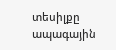տեսիլքը ապագային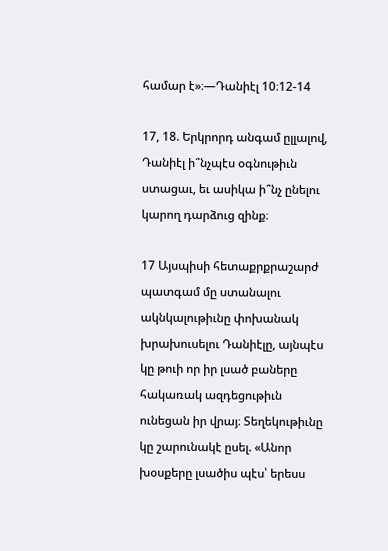համար է»։—Դանիէլ 10։12-14

17, 18. Երկրորդ անգամ ըլլալով, Դանիէլ ի՞նչպէս օգնութիւն ստացաւ, եւ ասիկա ի՞նչ ընելու կարող դարձուց զինք։

17 Այսպիսի հետաքրքրաշարժ պատգամ մը ստանալու ակնկալութիւնը փոխանակ խրախուսելու Դանիէլը, այնպէս կը թուի որ իր լսած բաները հակառակ ազդեցութիւն ունեցան իր վրայ։ Տեղեկութիւնը կը շարունակէ ըսել. «Անոր խօսքերը լսածիս պէս՝ երեսս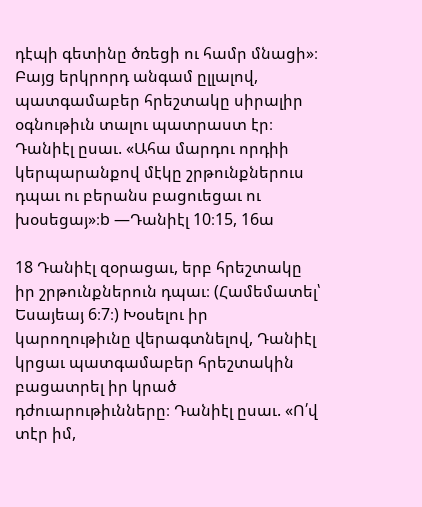դէպի գետինը ծռեցի ու համր մնացի»։ Բայց երկրորդ անգամ ըլլալով, պատգամաբեր հրեշտակը սիրալիր օգնութիւն տալու պատրաստ էր։ Դանիէլ ըսաւ. «Ահա մարդու որդիի կերպարանքով մէկը շրթունքներուս դպաւ ու բերանս բացուեցաւ ու խօսեցայ»։b —Դանիէլ 10։15, 16ա

18 Դանիէլ զօրացաւ, երբ հրեշտակը իր շրթունքներուն դպաւ։ (Համեմատել՝ Եսայեայ 6։7։) Խօսելու իր կարողութիւնը վերագտնելով, Դանիէլ կրցաւ պատգամաբեր հրեշտակին բացատրել իր կրած դժուարութիւնները։ Դանիէլ ըսաւ. «Ո՛վ տէր իմ,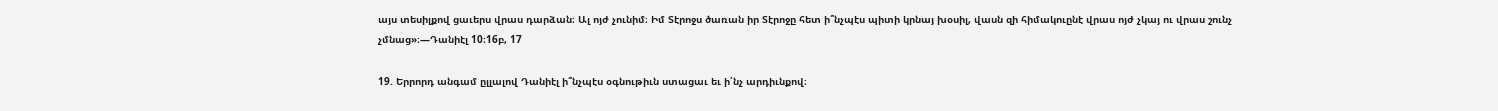այս տեսիլքով ցաւերս վրաս դարձան։ Ալ ոյժ չունիմ։ Իմ Տէրոջս ծառան իր Տէրոջը հետ ի՞նչպէս պիտի կրնայ խօսիլ, վասն զի հիմակուընէ վրաս ոյժ չկայ ու վրաս շունչ չմնաց»։—Դանիէլ 10։16բ, 17

19. Երրորդ անգամ ըլլալով Դանիէլ ի՞նչպէս օգնութիւն ստացաւ եւ ի՛նչ արդիւնքով։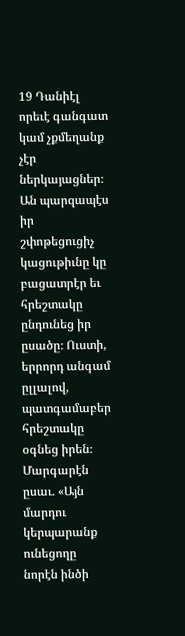19 Դանիէլ որեւէ գանգատ կամ չքմեղանք չէր ներկայացներ։ Ան պարզապէս իր շփոթեցուցիչ կացութիւնը կը բացատրէր եւ հրեշտակը ընդունեց իր ըսածը։ Ուստի, երրորդ անգամ ըլլալով, պատգամաբեր հրեշտակը օգնեց իրեն։ Մարգարէն ըսաւ. «Այն մարդու կերպարանք ունեցողը նորէն ինծի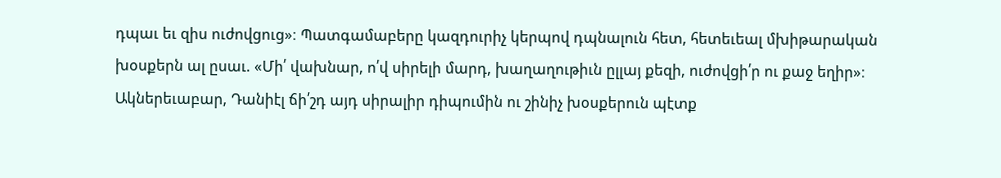դպաւ եւ զիս ուժովցուց»։ Պատգամաբերը կազդուրիչ կերպով դպնալուն հետ, հետեւեալ մխիթարական խօսքերն ալ ըսաւ. «Մի՛ վախնար, ո՛վ սիրելի մարդ, խաղաղութիւն ըլլայ քեզի, ուժովցի՛ր ու քաջ եղիր»։ Ակներեւաբար, Դանիէլ ճի՛շդ այդ սիրալիր դիպումին ու շինիչ խօսքերուն պէտք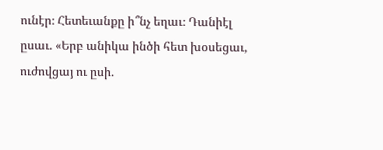ունէր։ Հետեւանքը ի՞նչ եղաւ։ Դանիէլ ըսաւ. «Երբ անիկա ինծի հետ խօսեցաւ, ուժովցայ ու ըսի.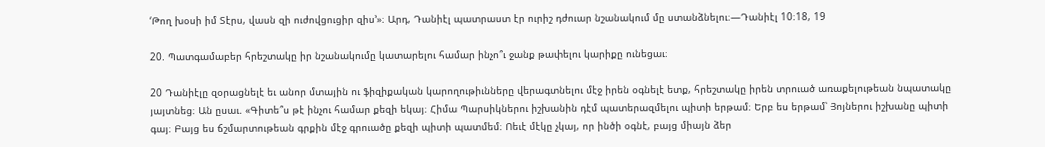‘Թող խօսի իմ Տէրս, վասն զի ուժովցուցիր զիս’»։ Արդ, Դանիէլ պատրաստ էր ուրիշ դժուար նշանակում մը ստանձնելու։—Դանիէլ 10։18, 19

20. Պատգամաբեր հրեշտակը իր նշանակումը կատարելու համար ինչո՞ւ ջանք թափելու կարիքը ունեցաւ։

20 Դանիէլը զօրացնելէ եւ անոր մտային ու ֆիզիքական կարողութիւնները վերագտնելու մէջ իրեն օգնելէ ետք, հրեշտակը իրեն տրուած առաքելութեան նպատակը յայտնեց։ Ան ըսաւ. «Գիտե՞ս թէ ինչու համար քեզի եկայ։ Հիմա Պարսիկներու իշխանին դէմ պատերազմելու պիտի երթամ։ Երբ ես երթամ՝ Յոյներու իշխանը պիտի գայ։ Բայց ես ճշմարտութեան գրքին մէջ գրուածը քեզի պիտի պատմեմ։ Ոեւէ մէկը չկայ, որ ինծի օգնէ, բայց միայն ձեր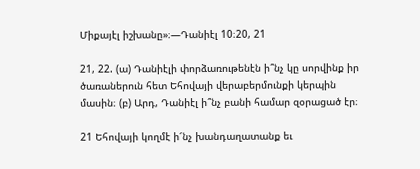Միքայէլ իշխանը»։—Դանիէլ 10։20, 21

21, 22. (ա) Դանիէլի փորձառութենէն ի՞նչ կը սորվինք իր ծառաներուն հետ Եհովայի վերաբերմունքի կերպին մասին։ (բ) Արդ, Դանիէլ ի՞նչ բանի համար զօրացած էր։

21 Եհովայի կողմէ ի՜նչ խանդաղատանք եւ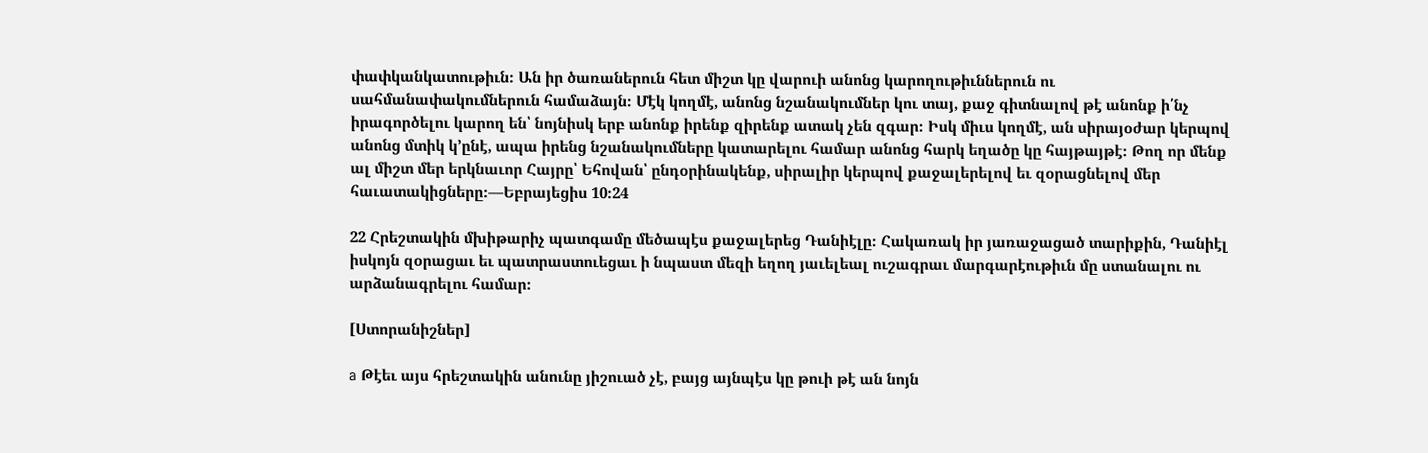փափկանկատութիւն։ Ան իր ծառաներուն հետ միշտ կը վարուի անոնց կարողութիւններուն ու սահմանափակումներուն համաձայն։ Մէկ կողմէ, անոնց նշանակումներ կու տայ, քաջ գիտնալով թէ անոնք ի՛նչ իրագործելու կարող են՝ նոյնիսկ երբ անոնք իրենք զիրենք ատակ չեն զգար։ Իսկ միւս կողմէ, ան սիրայօժար կերպով անոնց մտիկ կ’ընէ, ապա իրենց նշանակումները կատարելու համար անոնց հարկ եղածը կը հայթայթէ։ Թող որ մենք ալ միշտ մեր երկնաւոր Հայրը՝ Եհովան՝ ընդօրինակենք, սիրալիր կերպով քաջալերելով եւ զօրացնելով մեր հաւատակիցները։—Եբրայեցիս 10։24

22 Հրեշտակին մխիթարիչ պատգամը մեծապէս քաջալերեց Դանիէլը։ Հակառակ իր յառաջացած տարիքին, Դանիէլ իսկոյն զօրացաւ եւ պատրաստուեցաւ ի նպաստ մեզի եղող յաւելեալ ուշագրաւ մարգարէութիւն մը ստանալու ու արձանագրելու համար։

[Ստորանիշներ]

a Թէեւ այս հրեշտակին անունը յիշուած չէ, բայց այնպէս կը թուի թէ ան նոյն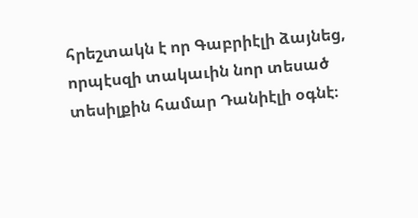հրեշտակն է որ Գաբրիէլի ձայնեց, որպէսզի տակաւին նոր տեսած տեսիլքին համար Դանիէլի օգնէ։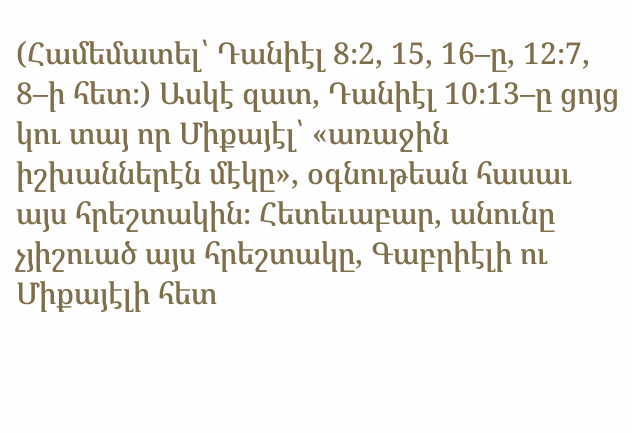(Համեմատել՝ Դանիէլ 8։2, 15, 16–ը, 12։7, 8–ի հետ։) Ասկէ զատ, Դանիէլ 10։13–ը ցոյց կու տայ որ Միքայէլ՝ «առաջին իշխաններէն մէկը», օգնութեան հասաւ այս հրեշտակին։ Հետեւաբար, անունը չյիշուած այս հրեշտակը, Գաբրիէլի ու Միքայէլի հետ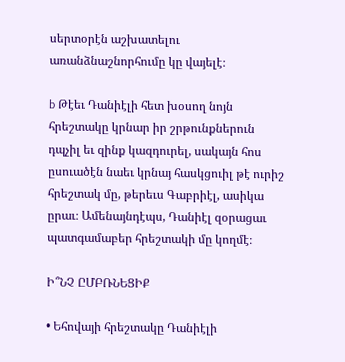սերտօրէն աշխատելու առանձնաշնորհումը կը վայելէ։

b Թէեւ Դանիէլի հետ խօսող նոյն հրեշտակը կրնար իր շրթունքներուն դպչիլ եւ զինք կազդուրել, սակայն հոս ըսուածէն նաեւ կրնայ հասկցուիլ թէ ուրիշ հրեշտակ մը, թերեւս Գաբրիէլ, ասիկա ըրաւ։ Ամենայնդէպս, Դանիէլ զօրացաւ պատգամաբեր հրեշտակի մը կողմէ։

Ի՞ՆՉ ԸՄԲՌՆԵՑԻՔ

• Եհովայի հրեշտակը Դանիէլի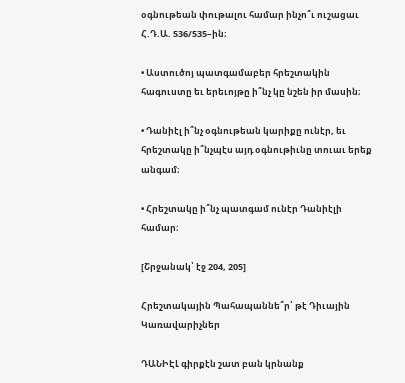օգնութեան փութալու համար ինչո՞ւ ուշացաւ Հ.Դ.Ա. 536/535–ին։

• Աստուծոյ պատգամաբեր հրեշտակին հագուստը եւ երեւոյթը ի՞նչ կը նշեն իր մասին։

• Դանիէլ ի՞նչ օգնութեան կարիքը ունէր, եւ հրեշտակը ի՞նչպէս այդ օգնութիւնը տուաւ երեք անգամ։

• Հրեշտակը ի՞նչ պատգամ ունէր Դանիէլի համար։

[Շրջանակ՝ էջ 204, 205]

Հրեշտակային Պահապաննե՞ր՝ թէ Դիւային Կառավարիչներ

ԴԱՆԻԷԼ գիրքէն շատ բան կրնանք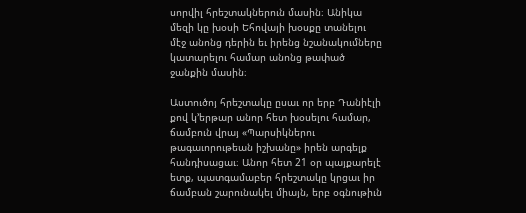սորվիլ հրեշտակներուն մասին։ Անիկա մեզի կը խօսի Եհովայի խօսքը տանելու մէջ անոնց դերին եւ իրենց նշանակումները կատարելու համար անոնց թափած ջանքին մասին։

Աստուծոյ հրեշտակը ըսաւ որ երբ Դանիէլի քով կ’երթար անոր հետ խօսելու համար, ճամբուն վրայ «Պարսիկներու թագաւորութեան իշխանը» իրեն արգելք հանդիսացաւ։ Անոր հետ 21 օր պայքարելէ ետք, պատգամաբեր հրեշտակը կրցաւ իր ճամբան շարունակել միայն, երբ օգնութիւն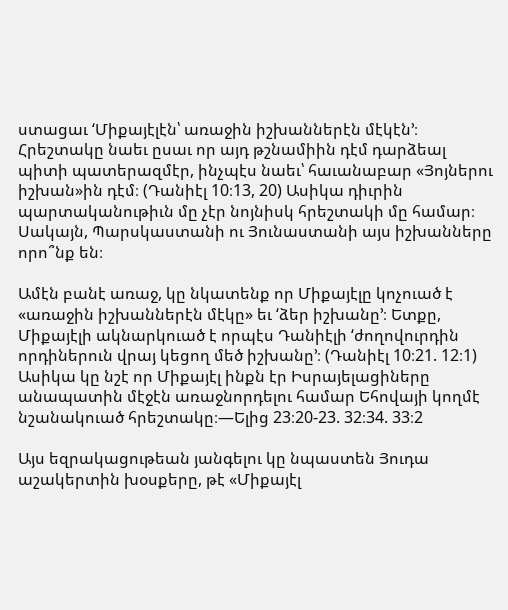ստացաւ ‘Միքայէլէն՝ առաջին իշխաններէն մէկէն’։ Հրեշտակը նաեւ ըսաւ որ այդ թշնամիին դէմ դարձեալ պիտի պատերազմէր, ինչպէս նաեւ՝ հաւանաբար «Յոյներու իշխան»ին դէմ։ (Դանիէլ 10։13, 20) Ասիկա դիւրին պարտականութիւն մը չէր նոյնիսկ հրեշտակի մը համար։ Սակայն, Պարսկաստանի ու Յունաստանի այս իշխանները որո՞նք են։

Ամէն բանէ առաջ, կը նկատենք որ Միքայէլը կոչուած է «առաջին իշխաններէն մէկը» եւ ‘ձեր իշխանը’։ Ետքը, Միքայէլի ակնարկուած է որպէս Դանիէլի ‘ժողովուրդին որդիներուն վրայ կեցող մեծ իշխանը’։ (Դանիէլ 10։21. 12։1) Ասիկա կը նշէ որ Միքայէլ ինքն էր Իսրայելացիները անապատին մէջէն առաջնորդելու համար Եհովայի կողմէ նշանակուած հրեշտակը։—Ելից 23։20-23. 32։34. 33։2

Այս եզրակացութեան յանգելու կը նպաստեն Յուդա աշակերտին խօսքերը, թէ «Միքայէլ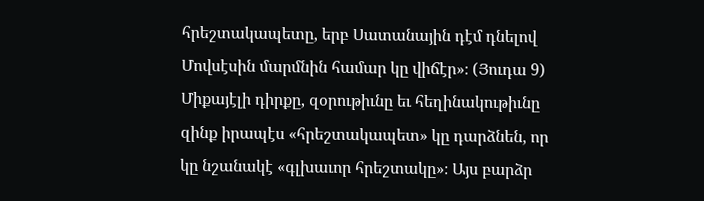հրեշտակապետը, երբ Սատանային դէմ դնելով Մովսէսին մարմնին համար կը վիճէր»։ (Յուդա 9) Միքայէլի դիրքը, զօրութիւնը եւ հեղինակութիւնը զինք իրապէս «հրեշտակապետ» կը դարձնեն, որ կը նշանակէ «գլխաւոր հրեշտակը»։ Այս բարձր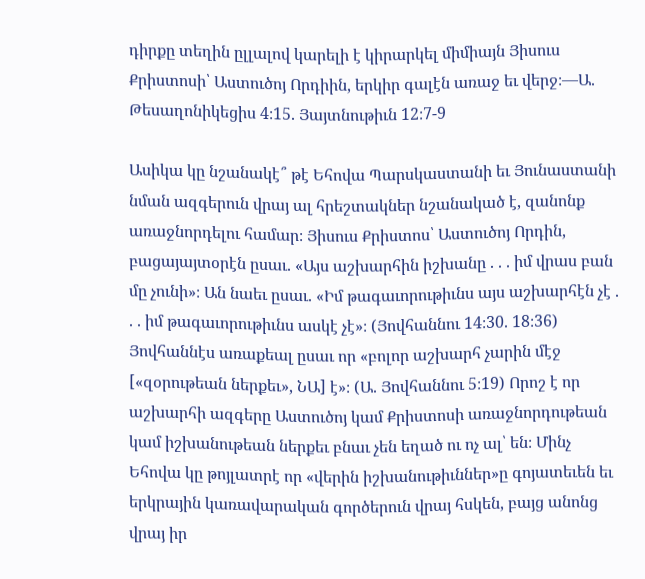դիրքը տեղին ըլլալով կարելի է կիրարկել միմիայն Յիսուս Քրիստոսի՝ Աստուծոյ Որդիին, երկիր գալէն առաջ եւ վերջ։—Ա. Թեսաղոնիկեցիս 4։15. Յայտնութիւն 12։7-9

Ասիկա կը նշանակէ՞ թէ Եհովա Պարսկաստանի եւ Յունաստանի նման ազգերուն վրայ ալ հրեշտակներ նշանակած է, զանոնք առաջնորդելու համար։ Յիսուս Քրիստոս՝ Աստուծոյ Որդին, բացայայտօրէն ըսաւ. «Այս աշխարհին իշխանը . . . իմ վրաս բան մը չունի»։ Ան նաեւ ըսաւ. «Իմ թագաւորութիւնս այս աշխարհէն չէ . . . իմ թագաւորութիւնս ասկէ չէ»։ (Յովհաննու 14։30. 18։36) Յովհաննէս առաքեալ ըսաւ որ «բոլոր աշխարհ չարին մէջ [«զօրութեան ներքեւ», ՆԱ] է»։ (Ա. Յովհաննու 5։19) Որոշ է որ աշխարհի ազգերը Աստուծոյ կամ Քրիստոսի առաջնորդութեան կամ իշխանութեան ներքեւ բնաւ չեն եղած ու ոչ ալ՝ են։ Մինչ Եհովա կը թոյլատրէ որ «վերին իշխանութիւններ»ը գոյատեւեն եւ երկրային կառավարական գործերուն վրայ հսկեն, բայց անոնց վրայ իր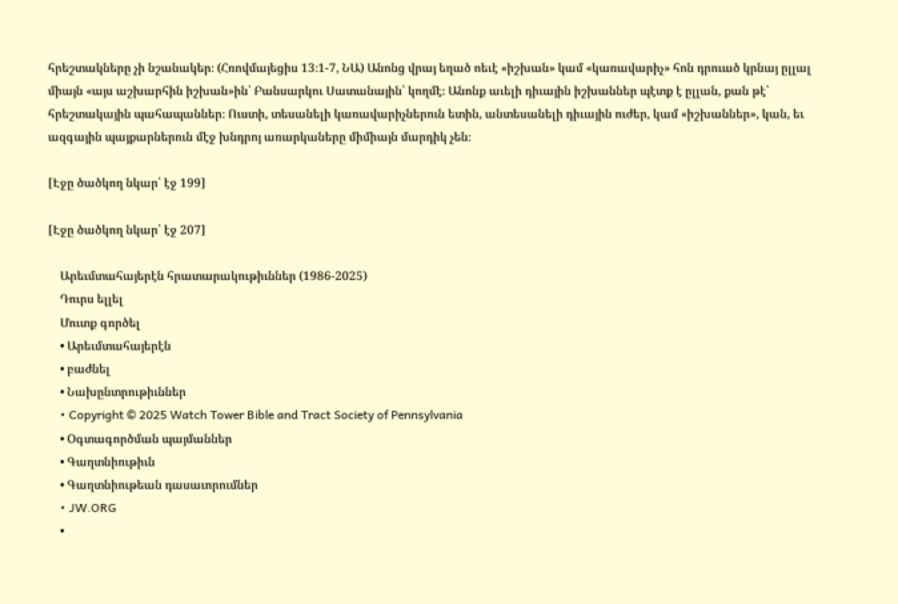հրեշտակները չի նշանակեր։ (Հռովմայեցիս 13։1-7, ՆԱ) Անոնց վրայ եղած ոեւէ «իշխան» կամ «կառավարիչ» հոն դրուած կրնայ ըլլալ միայն «այս աշխարհին իշխան»ին՝ Բանսարկու Սատանային՝ կողմէ։ Անոնք աւելի դիւային իշխաններ պէտք է ըլլան, քան թէ՝ հրեշտակային պահապաններ։ Ուստի, տեսանելի կառավարիչներուն ետին, անտեսանելի դիւային ուժեր, կամ «իշխաններ», կան, եւ ազգային պայքարներուն մէջ խնդրոյ առարկաները միմիայն մարդիկ չեն։

[Էջը ծածկող նկար՝ էջ 199]

[Էջը ծածկող նկար՝ էջ 207]

    Արեւմտահայերէն հրատարակութիւններ (1986-2025)
    Դուրս ելլել
    Մուտք գործել
    • Արեւմտահայերէն
    • բաժնել
    • Նախընտրութիւններ
    • Copyright © 2025 Watch Tower Bible and Tract Society of Pennsylvania
    • Օգտագործման պայմաններ
    • Գաղտնիութիւն
    • Գաղտնիութեան դասաւորումներ
    • JW.ORG
    •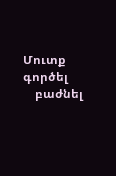Մուտք գործել
    բաժնել